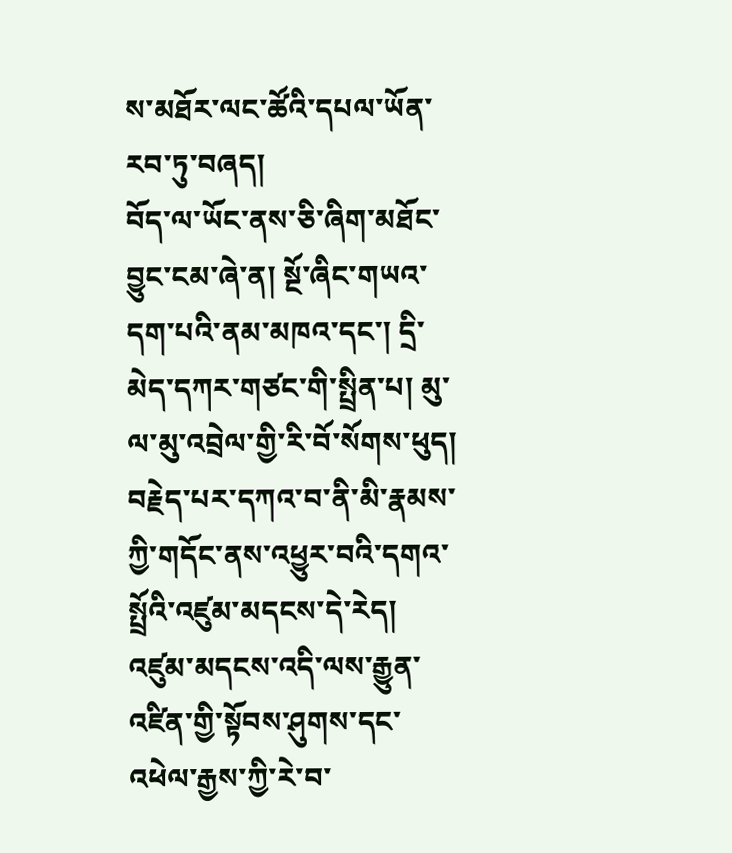ས་མཐོར་ལང་ཚོའི་དཔལ་ཡོན་རབ་ཏུ་བཞད།
བོད་ལ་ཡོང་ནས་ཅི་ཞིག་མཐོང་བྱུང་ངམ་ཞེ་ན། སྔོ་ཞིང་གཡའ་དག་པའི་ནམ་མཁའ་དང་། དྲི་མེད་དཀར་གཙང་གི་སྤྲིན་པ། མུ་ལ་མུ་འབྲེལ་གྱི་རི་བོ་སོགས་ཕུད། བརྗེད་པར་དཀའ་བ་ནི་མི་རྣམས་ཀྱི་གདོང་ནས་འཕྱུར་བའི་དགའ་སྤྲོའི་འཛུམ་མདངས་དེ་རེད། འཛུམ་མདངས་འདི་ལས་རྒྱུན་འཛིན་གྱི་སྟོབས་ཤུགས་དང་འཕེལ་རྒྱས་ཀྱི་རེ་བ་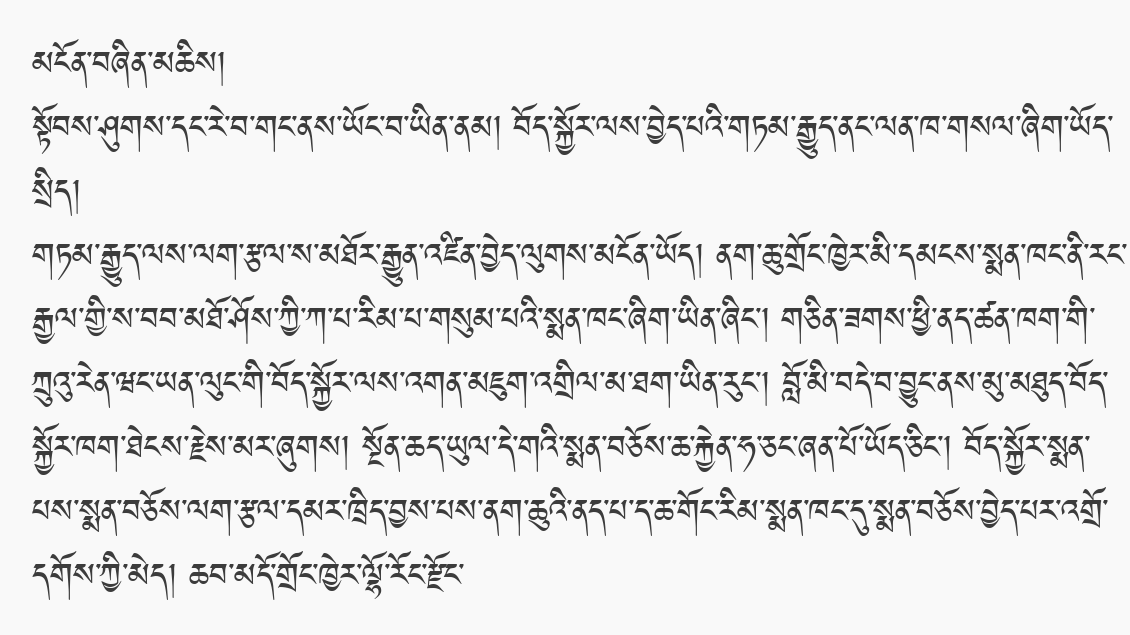མངོན་བཞིན་མཆིས།
སྟོབས་ཤུགས་དང་རེ་བ་གང་ནས་ཡོང་བ་ཡིན་ནམ། བོད་སྐྱོར་ལས་བྱེད་པའི་གཏམ་རྒྱུད་ནང་ལན་ཁ་གསལ་ཞིག་ཡོད་སྲིད།
གཏམ་རྒྱུད་ལས་ལག་རྩལ་ས་མཐོར་རྒྱུན་འཛིན་བྱེད་ལུགས་མངོན་ཡོད། ནག་ཆུ་གྲོང་ཁྱེར་མི་དམངས་སྨན་ཁང་ནི་རང་རྒྱལ་གྱི་ས་བབ་མཐོ་ཤོས་ཀྱི་ཀ་པ་རིམ་པ་གསུམ་པའི་སྨན་ཁང་ཞིག་ཡིན་ཞིང་། གཅིན་ཟགས་ཕྱི་ནད་ཚན་ཁག་གི་ཀྲུའུ་རེན་ཝང་ཡན་ལུང་གི་བོད་སྐྱོར་ལས་འགན་མཇུག་འགྲིལ་མ་ཐག་ཡིན་རུང་། བློ་མི་བདེ་བ་བྱུང་ནས་མུ་མཐུད་བོད་སྐྱོར་ཁག་ཐེངས་རྗེས་མར་ཞུགས། སྔོན་ཆད་ཡུལ་དེ་གའི་སྨན་བཅོས་ཆ་རྐྱེན་ཧ་ཅང་ཞན་པོ་ཡོད་ཅིང་། བོད་སྐྱོར་སྨན་པས་སྨན་བཅོས་ལག་རྩལ་དམར་ཁྲིད་བྱས་པས་ནག་ཆུའི་ནད་པ་ད་ཆ་གོང་རིམ་སྨན་ཁང་དུ་སྨན་བཅོས་བྱེད་པར་འགྲོ་དགོས་ཀྱི་མེད། ཆབ་མདོ་གྲོང་ཁྱེར་ལྷོ་རོང་རྫོང་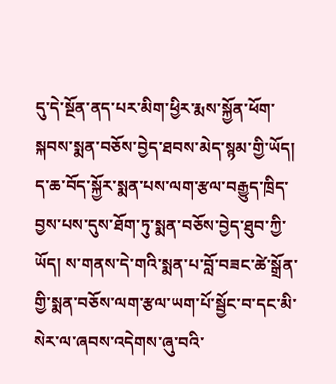དུ་དེ་སྔོན་ནད་པར་མིག་ཕྱིར་རྨས་སྐྱོན་ཕོག་སྐབས་སྨན་བཅོས་བྱེད་ཐབས་མེད་སྙམ་གྱི་ཡོད། ད་ཆ་བོད་སྐྱོར་སྨན་པས་ལག་རྩལ་བརྒྱུད་ཁྲིད་བྱས་པས་དུས་ཐོག་ཏུ་སྨན་བཅོས་བྱེད་ཐུབ་ཀྱི་ཡོད། ས་གནས་དེ་གའི་སྨན་པ་བློ་བཟང་ཚེ་སྒྲོན་གྱི་སྨན་བཅོས་ལག་རྩལ་ཡག་པོ་སྦྱོང་བ་དང་མི་སེར་ལ་ཞབས་འདེགས་ཞུ་བའི་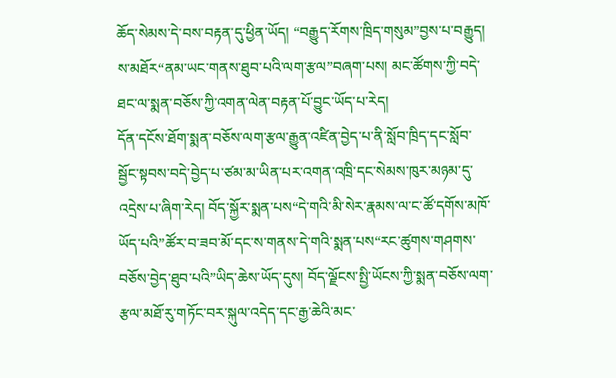ཆོད་སེམས་དེ་བས་བརྟན་དུ་ཕྱིན་ཡོད། “བརྒྱུད་རོགས་ཁྲིད་གསུམ”བྱས་པ་བརྒྱུད། ས་མཐོར“ནམ་ཡང་གནས་ཐུབ་པའི་ལག་རྩལ”བཞག་པས། མང་ཚོགས་ཀྱི་བདེ་ཐང་ལ་སྨན་བཅོས་ཀྱི་འགན་ལེན་བརྟན་པོ་བྱུང་ཡོད་པ་རེད།
དོན་དངོས་ཐོག་སྨན་བཅོས་ལག་རྩལ་རྒྱུན་འཛིན་བྱེད་པ་ནི་སློབ་ཁྲིད་དང་སློབ་སྦྱོང་སྟབས་བདེ་བྱེད་པ་ཙམ་མ་ཡིན་པར་འགན་འཁྲི་དང་སེམས་ཁུར་མཉམ་དུ་འདྲེས་པ་ཞིག་རེད། བོད་སྐྱོར་སྨན་པས“དེ་གའི་མི་སེར་རྣམས་ལ་ང་ཚོ་དགོས་མཁོ་ཡོད་པའི”ཚོར་བ་ཟབ་མོ་དང་ས་གནས་དེ་གའི་སྨན་པས“རང་ཚུགས་གཤགས་བཅོས་བྱེད་ཐུབ་པའི”ཡིད་ཆེས་ཡོད་དུས། བོད་ལྗོངས་སྤྱི་ཡོངས་ཀྱི་སྨན་བཅོས་ལག་རྩལ་མཐོ་རུ་གཏོང་བར་སྐུལ་འདེད་དང་རྒྱ་ཆེའི་མང་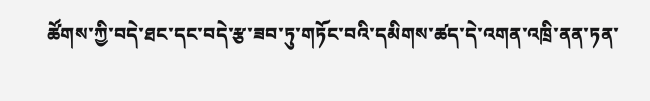ཚོགས་ཀྱི་བདེ་ཐང་དང་བདེ་རྩ་ཟབ་ཏུ་གཏོང་བའི་དམིགས་ཚད་དེ་འགན་འཁྲི་ནན་ཏན་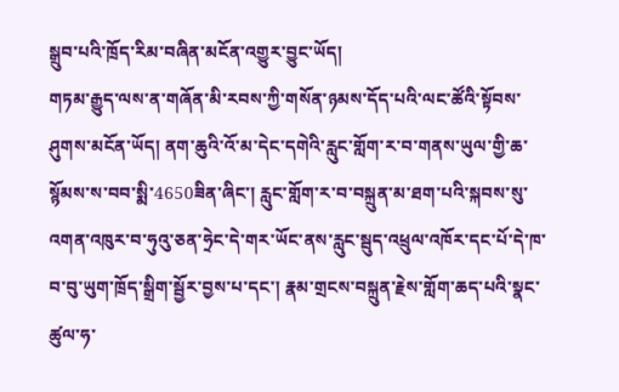སྒྲུབ་པའི་ཁྲོད་རིམ་བཞིན་མངོན་འགྱུར་བྱུང་ཡོད།
གཏམ་རྒྱུད་ལས་ན་གཞོན་མི་རབས་ཀྱི་གསོན་ཉམས་དོད་པའི་ལང་ཚོའི་སྟོབས་ཤུགས་མངོན་ཡོད། ནག་ཆུའི་འོ་མ་དེང་དགེའི་རླུང་གློག་ར་བ་གནས་ཡུལ་གྱི་ཆ་སྙོམས་ས་བབ་སྨི་4650ཟིན་ཞིང་། རླུང་གློག་ར་བ་བསྐྲུན་མ་ཐག་པའི་སྐབས་སུ་འགན་འཁུར་བ་ཧུའུ་ཅན་ཧྲེང་དེ་གར་ཡོང་ནས་རླུང་སྦུད་འཕྲུལ་འཁོར་དང་པོ་དེ་ཁ་བ་བུ་ཡུག་ཁྲོད་སྒྲིག་སྦྱོར་བྱས་པ་དང་། རྣམ་གྲངས་བསྐྲུན་རྗེས་གློག་ཆད་པའི་སྣང་ཚུལ་ཧ་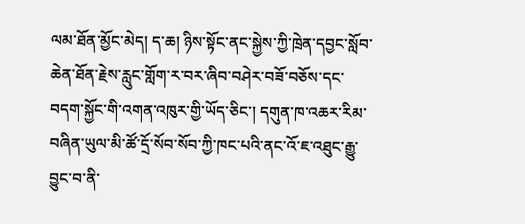ལམ་ཐོན་མྱོང་མེད། ད་ཆ། ཉིས་སྟོང་ནང་སྐྱེས་ཀྱི་ཁྲེན་དབྱང་སློབ་ཆེན་ཐོན་རྗེས་རླུང་གློག་ར་བར་ཞིབ་བཤེར་བཟོ་བཅོས་དང་བདག་སྐྱོང་གི་འགན་འཁུར་གྱི་ཡོད་ཅིང་། དགུན་ཁ་འཆར་རིམ་བཞིན་ཡུལ་མི་ཚོ་དྲོ་སོབ་སོབ་ཀྱི་ཁང་པའི་ནང་འོ་ཇ་འཐུང་རྒྱུ་བྱུང་བ་ནི་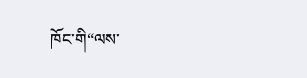ཁོང་གི“ལས་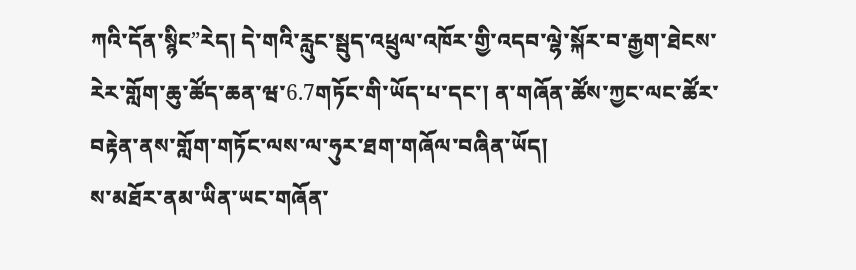ཀའི་དོན་སྙིང”རེད། དེ་གའི་རླུང་སྦུད་འཕྲུལ་འཁོར་གྱི་འདབ་ལྷེ་སྐོར་བ་རྒྱག་ཐེངས་རེར་གློག་ཆུ་ཚོད་ཆན་ཝ་6.7གཏོང་གི་ཡོད་པ་དང་། ན་གཞོན་ཚོས་ཀྱང་ལང་ཚོར་བརྟེན་ནས་གློག་གཏོང་ལས་ལ་ཧུར་ཐག་གཞོལ་བཞིན་ཡོད།
ས་མཐོར་ནམ་ཡིན་ཡང་གཞོན་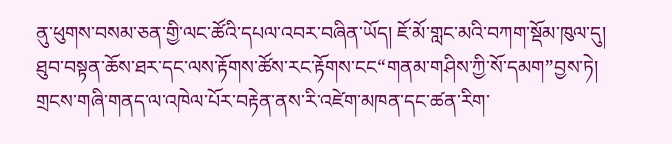ནུ་ཕུགས་བསམ་ཅན་གྱི་ལང་ཚོའི་དཔལ་འབར་བཞིན་ཡོད། ཇོ་མོ་གླང་མའི་བཀག་སྡོམ་ཁུལ་དུ། ཐུབ་བསྟན་ཆོས་ཐར་དང་ལས་རྟོགས་ཚོས་རང་རྟོགས་ངང“གནམ་གཤིས་ཀྱི་སོ་དམག”བྱས་ཏེ། གྲངས་གཞི་གནད་ལ་འཁེལ་པོར་བརྟེན་ནས་རི་འཛེག་མཁན་དང་ཚན་རིག་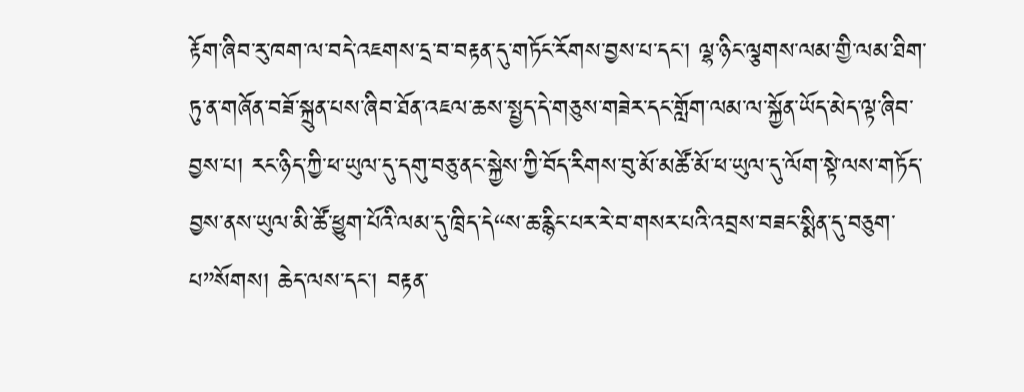རྟོག་ཞིབ་རུ་ཁག་ལ་བདེ་འཇགས་དྲ་བ་བརྟན་དུ་གཏོང་རོགས་བྱས་པ་དང་། ལྷ་ཉིང་ལྕགས་ལམ་གྱི་ལམ་ཐིག་ཏུ་ན་གཞོན་བཟོ་སྐྲུན་པས་ཞིབ་ཐོན་འཇལ་ཆས་སྤྱད་དེ་གཅུས་གཟེར་དང་གློག་ལམ་ལ་སྐྱོན་ཡོད་མེད་ལྟ་ཞིབ་བྱས་པ། རང་ཉིད་ཀྱི་ཕ་ཡུལ་དུ་དགུ་བཅུ་ནང་སྐྱེས་ཀྱི་བོད་རིགས་བུ་མོ་མཚོ་མོ་ཕ་ཡུལ་དུ་ལོག་སྟེ་ལས་གཏོད་བྱས་ནས་ཡུལ་མི་ཚོ་ཕྱུག་པོའི་ལམ་དུ་ཁྲིད་དེ“ས་ཆ་རྙིང་པར་རེ་བ་གསར་པའི་འབྲས་བཟང་སྨིན་དུ་བཅུག་པ”སོགས། ཆེད་ལས་དང་། བརྟན་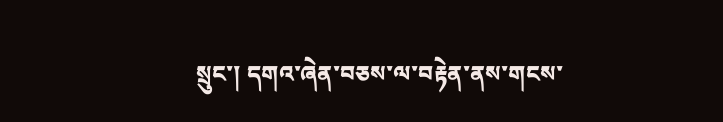སྲུང་། དགའ་ཞེན་བཅས་ལ་བརྟེན་ནས་གངས་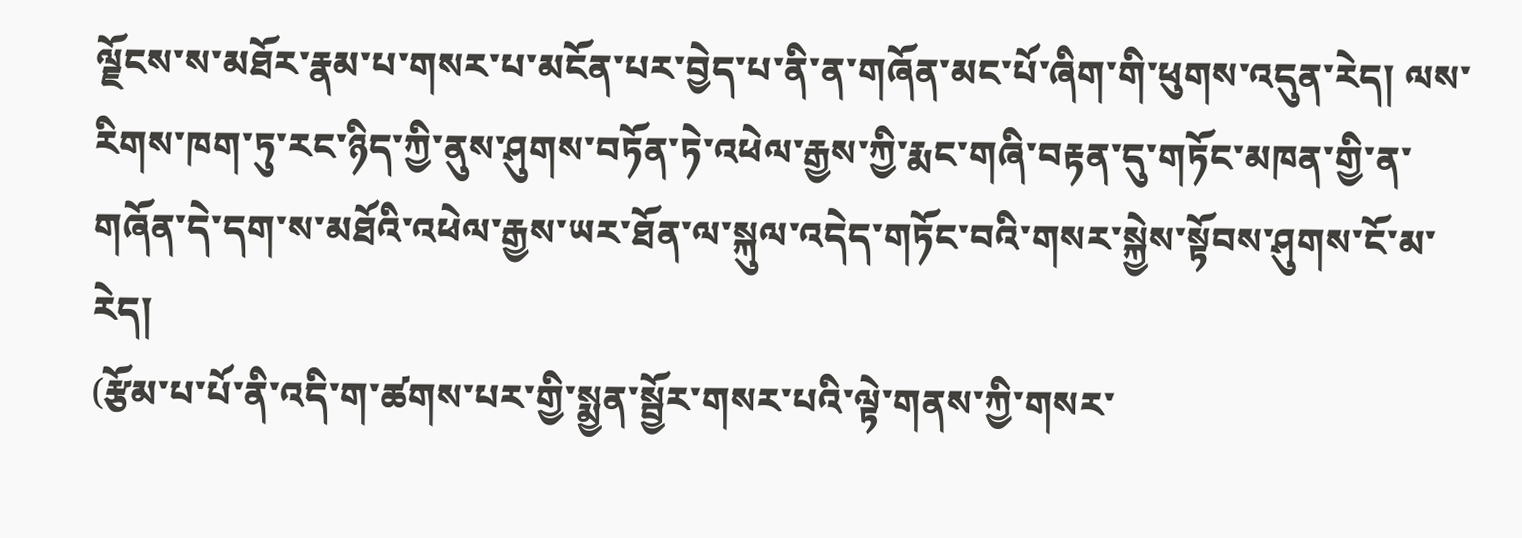ལྗོངས་ས་མཐོར་རྣམ་པ་གསར་པ་མངོན་པར་བྱེད་པ་ནི་ན་གཞོན་མང་པོ་ཞིག་གི་ཕུགས་འདུན་རེད། ལས་རིགས་ཁག་ཏུ་རང་ཉིད་ཀྱི་ནུས་ཤུགས་བཏོན་ཏེ་འཕེལ་རྒྱས་ཀྱི་རྨང་གཞི་བརྟན་དུ་གཏོང་མཁན་གྱི་ན་གཞོན་དེ་དག་ས་མཐོའི་འཕེལ་རྒྱས་ཡར་ཐོན་ལ་སྐུལ་འདེད་གཏོང་བའི་གསར་སྐྱེས་སྟོབས་ཤུགས་ངོ་མ་རེད།
(རྩོམ་པ་པོ་ནི་འདི་ག་ཚགས་པར་གྱི་སྨྱན་སྦྱོར་གསར་པའི་ལྟེ་གནས་ཀྱི་གསར་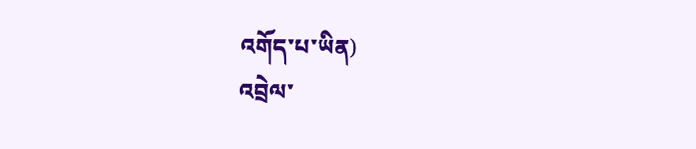འགོད་པ་ཡིན)
འབྲེལ་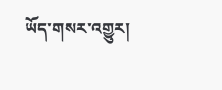ཡོད་གསར་འགྱུར།